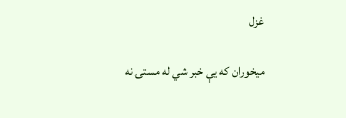غزل

ميخوران که يې خبر شي له مستۍ نه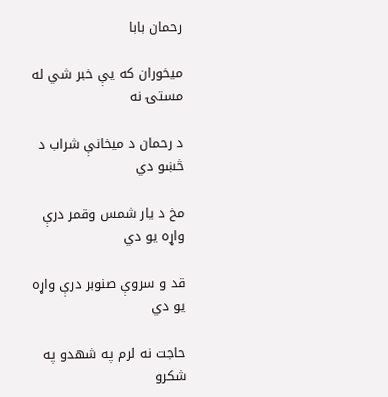رحمان بابا

ميخوران که يې خبر شي له مستۍ نه

د رحمان د ميخانې شراب د څښو دي

مخ د يار شمس وقمر درې واړه يو دي

قد و سروې صنوبر درې واړه يو دي

حاجت نه لرم په شهدو په شکرو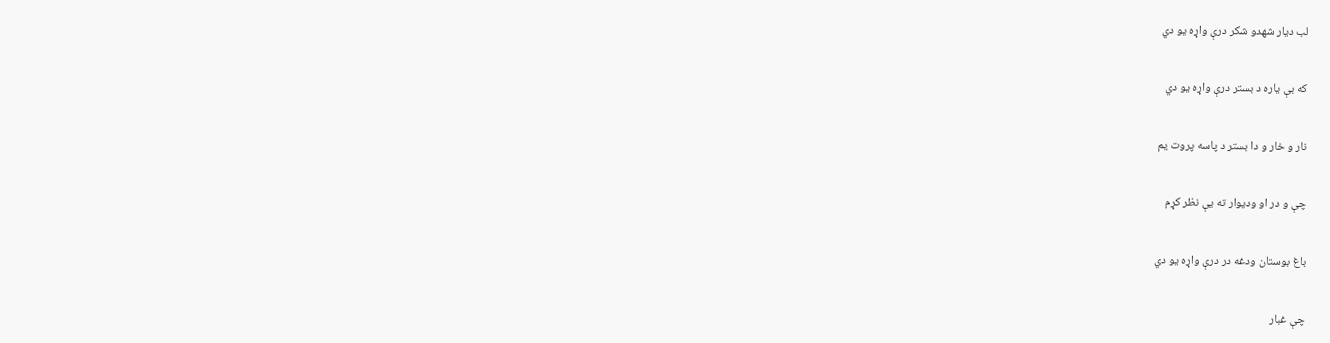لب ديار شهدو شکر درې واړه يو دي

که بې ياره د بستر درې واړه يو دي

نار و خار و دا بستر د پاسه پروت يم

چې و در او وديوار ته يې نظر کړم

باغ بوستان ودغه در درې واړه يو دي

چې غبار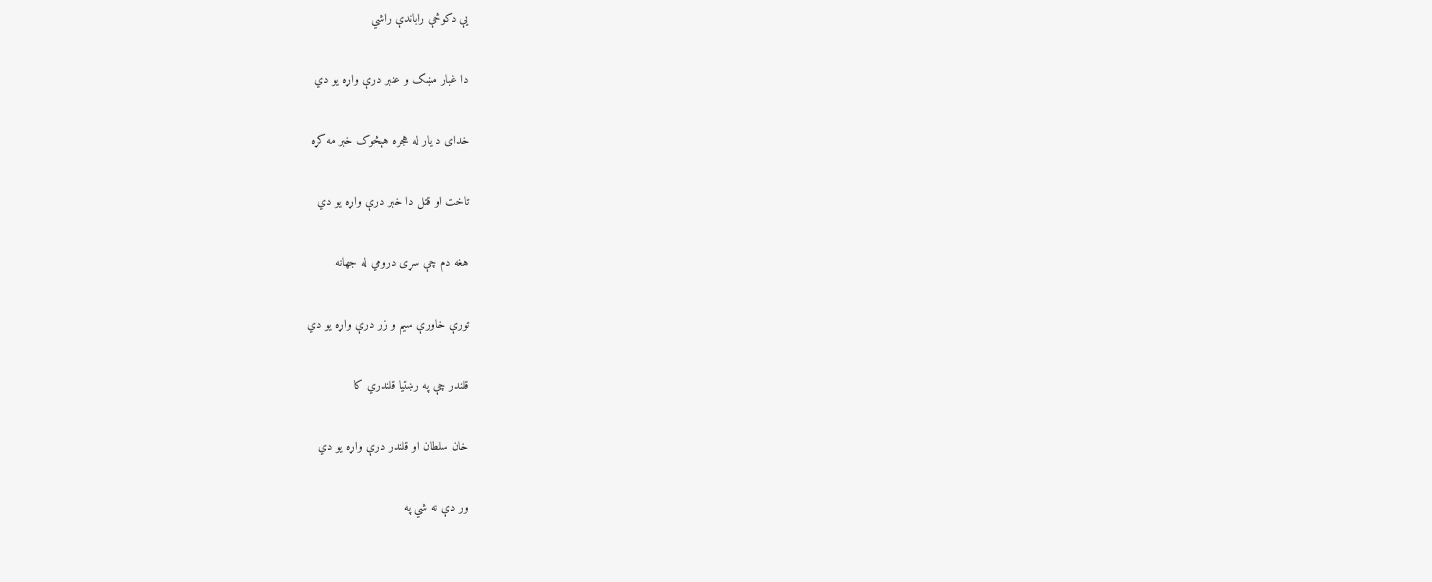يې دکوڅې راباندې راشي

دا غبار مښک و عنبر درې واړه يو دي

خدای د يار له هجره هېڅوک خبر مه کړه

تاخت او قتل دا خبر درې واړه يو دي

هغه دم چې سړی درومي له جهانه

تورې خاورې سيم و زر درې واړه يو دي

قلندر چې په رښتيا قلندري کا

خان سلطان او قلندر درې واړه يو دي

ور دې نه شي په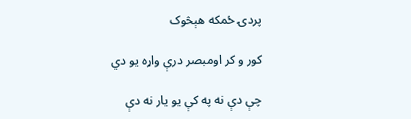پردۍ ځمکه هېڅوک

کور و کر اومبصر درې واړه يو دي

چې دې نه په کې يو يار نه دې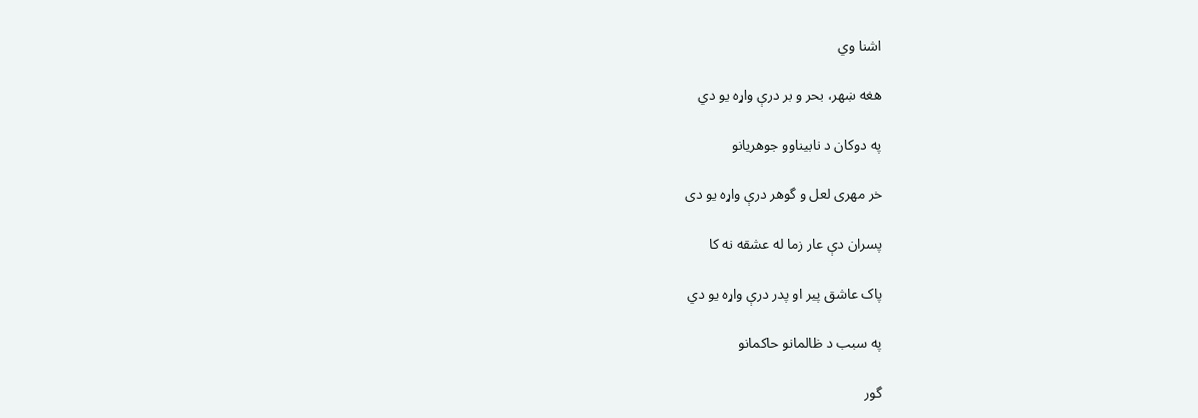اشنا وي

هغه ښهر، بحر و بر درې واړه يو دي

په دوکان د نابيناوو جوهريانو

خر مهری لعل و گوهر درې واړه يو دی

پسران دې عار زما له عشقه نه کا

پاک عاشق پير او پدر درې واړه يو دي

په سبب د ظالمانو حاکمانو

گور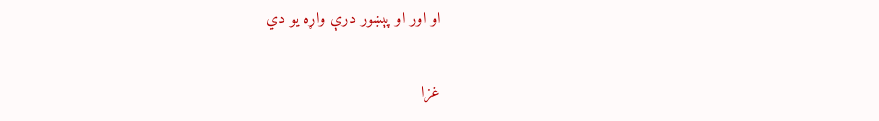او اور او پېښور درې واړه يو دي

غزا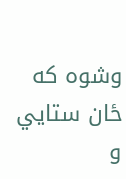وشوه که ځان ستايي و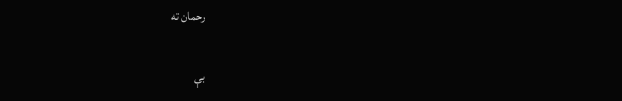رحمان ته

بې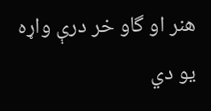هنر او گاو خر درې واړه يو دي